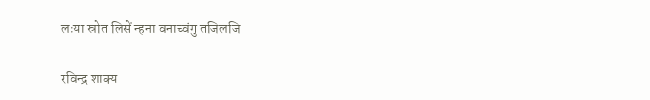लःया स्रोत लिसें न्हना वनाच्वंगु तजिलजि

रविन्द्र शाक्य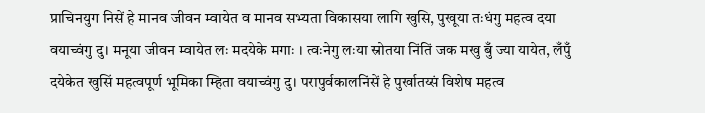प्राचिनयुग निसें हे मानव जीवन म्वायेत व मानव सभ्यता विकासया लागि खुसि, पुखूया तःधंगु महत्व दया वयाच्वंगु दु। मनूया जीवन म्वायेत लः मदयेके मगाः । त्वःनेगु लःया स्रोतया निंतिं जक मखु बुँ ज्या यायेत, लँपुँ दयेकेत खुसिं महत्वपूर्ण भूमिका म्हिता वयाच्वंगु दु। परापुर्वकालनिंसें हे पुर्खातय्सं विशेष महत्व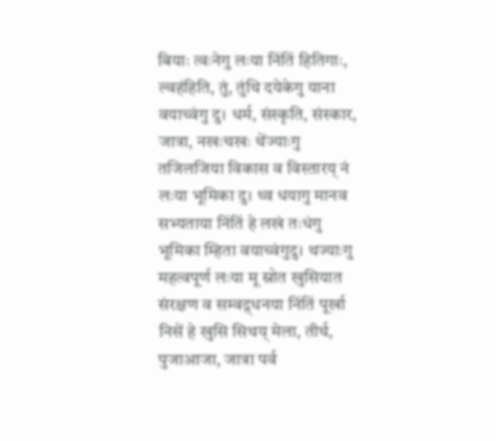बियाः त्वःनेगु लःया निंतिं हितिगाः, ल्वहंहिति, तुं, तुंथि दयेकेगु याना वयाच्वंगु दु। धर्म, संस्कृति, संस्कार, जात्रा, नखःचखः थेंज्याःगु तजिलजिया विकास व विस्तारय् नं लःया भूमिका दु। थ्व धयागु मानव सभ्यताया निंतिं हे लखं तःधंगु भूमिका म्हिता वयाच्वंगुदु। थज्याःगु महत्वपूर्ण लःया मू स्रोत खुसियात संरक्षण व सम्वद्र्धनया निंतिं पूर्खा निसें हे खुसि सिथय् मेला, तीर्थ, पुजाआजा, जात्रा पर्व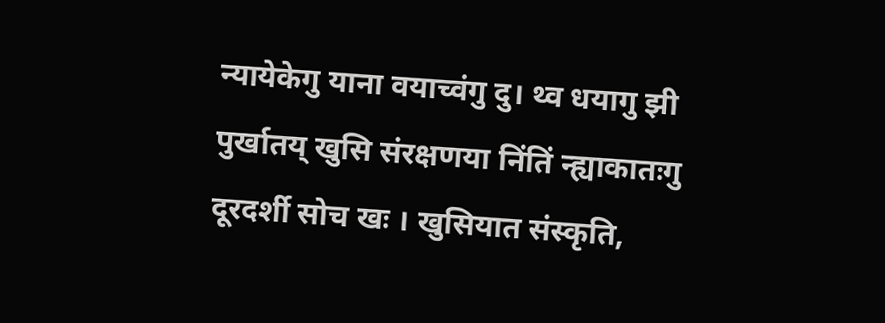न्यायेकेगु याना वयाच्वंगु दु। थ्व धयागु झी पुर्खातय् खुसि संरक्षणया निंतिं न्ह्याकातःगु दूरदर्शी सोच खः । खुसियात संस्कृति,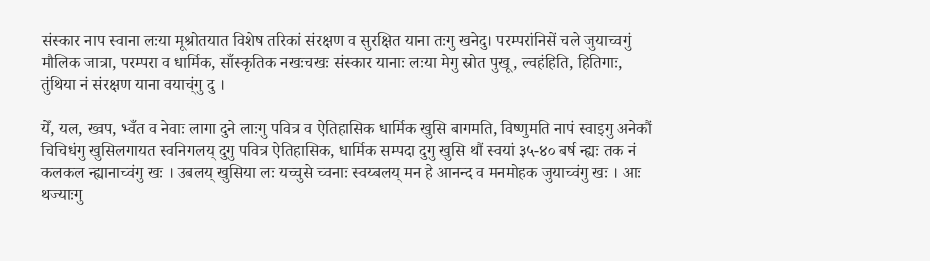संस्कार नाप स्वाना लःया मूश्रोतयात विशेष तरिकां संरक्षण व सुरक्षित याना तःगु खनेदु। परम्परांनिसें चले जुयाच्वगुं मौलिक जात्रा, परम्परा व धार्मिक, साँस्कृतिक नखःचखः संस्कार यानाः लःया मेगु स्रोत पुखू, ल्वहंहिति, हितिगाः, तुंथिया नं संरक्षण याना वयाच्ंगु दु ।

येँ, यल, ख्वप, भ्वँत व नेवाः लागा दुने लाःगु पवित्र व ऐतिहासिक धार्मिक खुसि बागमति, विष्णुमति नापं स्वाइगु अनेकौं चिचिधंगु खुसिलगायत स्वनिगलय् दुगु पवित्र ऐतिहासिक, धार्मिक सम्पदा दुगु खुसि थौं स्वयां ३५-४० बर्ष न्ह्यः तक नं कलकल न्ह्यानाच्वंगु खः । उबलय् खुसिया लः यच्चुसे च्वनाः स्वय्बलय् मन हे आनन्द व मनमोहक जुयाच्वंगु खः । आः थज्याःगु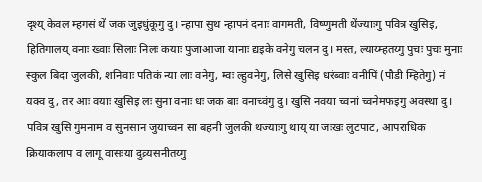दृश्य् केवल म्हगसं थें जक जुइधुंकूगु दु। न्हापा सुथ न्हापनं दनाः वागमती, विष्णुमती थेंज्याःगु पवित्र खुसिइ, हितिगालय् वनाः ख्वाः सिलाः निलः कयाः पुजाआजा यानाः द्यइके वनेगु चलन दु। मस्त, ल्याय्म्हतय्गु पुचः पुचः मुनाः स्कुल बिदा जुलकी, शनिवाः पतिकं न्या लाः वनेगु, म्वः ल्हुवनेगु, लिसे खुसिइ धरंब्वाः वनीपिं (पौडी म्हितेगु) नं यक्व दु, तर आः वयाः खुसिइ लः सुना वनाः धः जक बाः वनाच्वंगु दु। खुसि नवया च्वनां च्वनेमफइगु अवस्था दु। पवित्र खुसि गुमनाम व सुनसान जुयाच्वन सा बहनी जुलकी थज्याःगु थाय् या जःखः लुटपाट, आपराधिक क्रियाकलाप व लागू वासःया दुव्र्यसनीतय्गु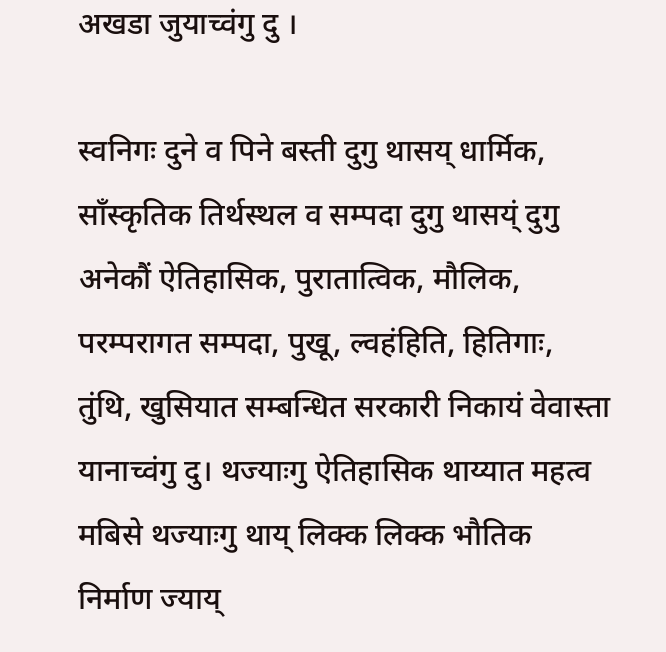अखडा जुयाच्वंगु दु ।

स्वनिगः दुने व पिने बस्ती दुगु थासय् धार्मिक, साँस्कृतिक तिर्थस्थल व सम्पदा दुगु थासय्ं दुगु अनेकौं ऐतिहासिक, पुरातात्विक, मौलिक, परम्परागत सम्पदा, पुखू, ल्वहंहिति, हितिगाः, तुंथि, खुसियात सम्बन्धित सरकारी निकायं वेवास्ता यानाच्वंगु दु। थज्याःगु ऐतिहासिक थाय्यात महत्व मबिसे थज्याःगु थाय् लिक्क लिक्क भौतिक निर्माण ज्याय्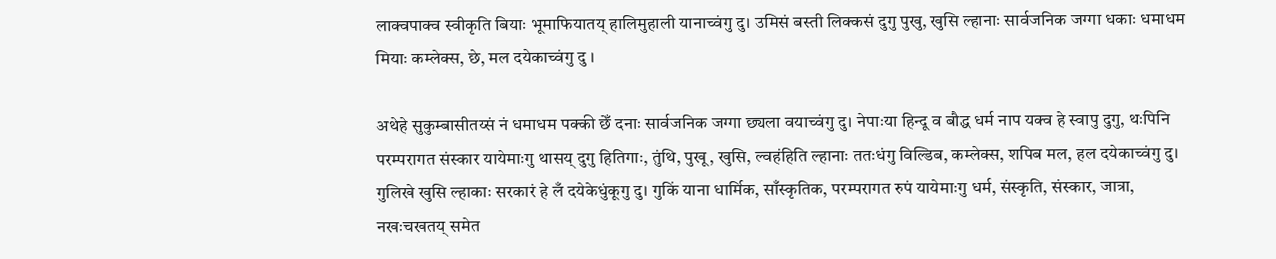लाक्वपाक्व स्वीकृति बियाः भूमाफियातय् हालिमुहाली यानाच्वंगु दु। उमिसं बस्ती लिक्कसं दुगु पुखु, खुसि ल्हानाः सार्वजनिक जग्गा धकाः धमाधम मियाः कम्लेक्स, छे, मल दयेकाच्वंगु दु ।

अथेहे सुकुम्बासीतय्सं नं धमाधम पक्की छेँ दनाः सार्वजनिक जग्गा छ्यला वयाच्वंगु दु। नेपाःया हिन्दू व बौद्ध धर्म नाप यक्व हे स्वापु दुगु, थःपिनि परम्परागत संस्कार यायेमाःगु थासय् दुगु हितिगाः, तुंथि, पुखू, खुसि, ल्वहंहिति ल्हानाः ततःधंगु विल्डिब, कम्लेक्स, शपिब मल, हल दयेकाच्वंगु दु। गुलिखे खुसि ल्हाकाः सरकारं हे लँ दयेकेधुंकूगु दु। गुकिं याना धार्मिक, साँस्कृतिक, परम्परागत रुपं यायेमाःगु धर्म, संस्कृति, संस्कार, जात्रा, नखःचखतय् समेत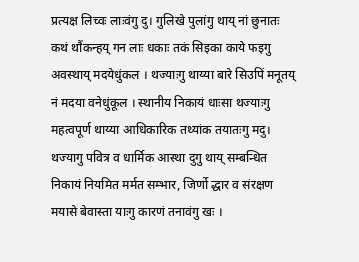प्रत्यक्ष लिच्वः लाःवंगु दु। गुलिखे पुलांगु थाय् नां छुनातः कथं थौंकन्हय् गन लाः धकाः तकं सिइका काये फइगु अवस्थाय् मदयेधुंकल । थज्याःगु थाय्या बारे सिउपिं मनूतय् नं मदया वनेधुंकूल । स्थानीय निकायं धाःसा थज्याःगु महत्वपूर्ण थाय्या आधिकारिक तथ्यांक तयातःगु मदु। थज्यागु पवित्र व धार्मिक आस्था दुगु थाय् सम्बन्धित निकायं नियमित मर्मत सम्भार, जिर्णो द्धार व संरक्षण मयासे बेवास्ता याःगु कारणं तनावंगु खः ।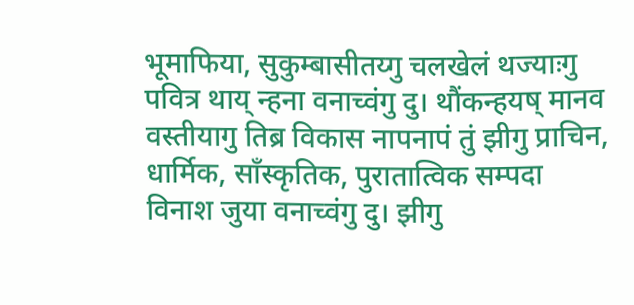भूमाफिया, सुकुम्बासीतय्गु चलखेलं थज्याःगु पवित्र थाय् न्हना वनाच्वंगु दु। थौंकन्हयष् मानव वस्तीयागु तिब्र विकास नापनापं तुं झीगु प्राचिन, धार्मिक, साँस्कृतिक, पुरातात्विक सम्पदा विनाश जुया वनाच्वंगु दु। झीगु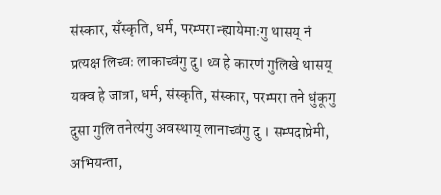संस्कार, सँस्कृति, धर्म, परम्परा न्ह्यायेमाःगु थासय् नं प्रत्यक्ष लिच्वः लाकाच्वंगु दु। थ्व हे कारणं गुलिखे थासय् यक्व हे जात्रा, धर्म, संस्कृति, संस्कार, परम्परा तने धुंकूगु दुसा गुलि तनेत्यंगु अवस्थाय् लानाच्वंगु दु । सम्पदाप्रेमी, अभियन्ता,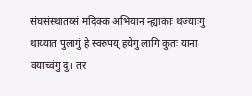संघसंस्थातय्सं मदिक्क अभियान न्ह्याकाः थज्याःगु थाय्यात पुलागुं हे स्वरुपय् हयेगु लागि कुतः याना वयाच्वंगु दु। तर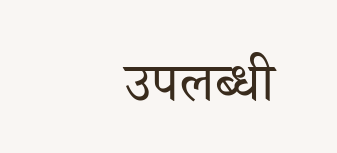उपलब्धी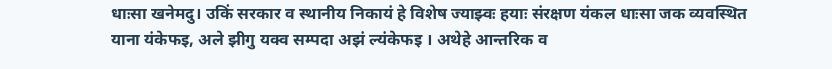धाःसा खनेमदु। उकिं सरकार व स्थानीय निकायं हे विशेष ज्याझ्वः हयाः संरक्षण यंकल धाःसा जक व्यवस्थित याना यंकेफइ, अले झीगु यक्व सम्पदा अझं ल्यंकेफइ । अथेहे आन्तरिक व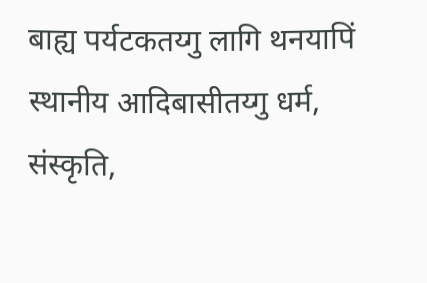बाह्य पर्यटकतय्गु लागि थनयापिं स्थानीय आदिबासीतय्गु धर्म, संस्कृति,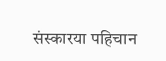संस्कारया पहिचान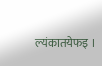ल्यंकातयेफइ ।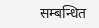सम्बन्धित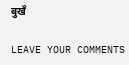बुखँ

LEAVE YOUR COMMENTS